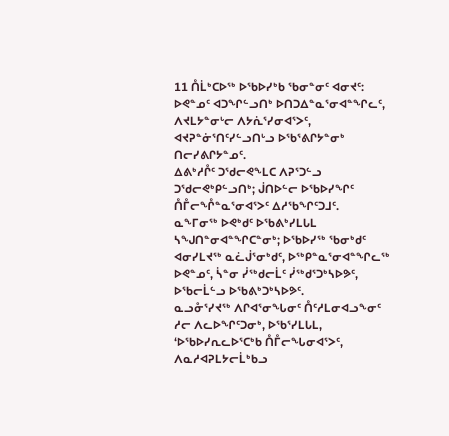11 ᑍᒫᒃᑕᐅᖅ ᐅᖃᐅᓯᒃᑲ ᖃᓂᓐᓂᑦ ᐊᓂᔪᑦ: ᐅᕙᓐᓄᑦ ᐊᑐᖏᓪᓗᑎᒃ ᐅᑎᑐᐃᓐᓇᕐᓂᐊᓐᖏᓚᑦ, ᐱᔪᒪᔭᓐᓂᒡᓕ ᐱᔭᕇᕐᓯᓂᐊᕐᐳᑦ, ᐊᔪᕈᓐᓃᕐᑎᑦᓯᓪᓗᑎᒡᓗ ᐅᖃᕐᕕᒋᔭᓐᓂᒃ ᑎᓕᓯᕕᒋᔭᓐᓄᑦ.
ᐃᕕᒃᓱᒊᑦ ᑐᖁᓕᕙᖕᒪᑕ ᐱᕈᕐᑐᓪᓗ ᑐᖁᓕᕙᒃᑭᓪᓗᑎᒃ; ᒎᑎᐅᓪᓕ ᐅᖃᐅᓯᖏᑦ ᑍᒤᓕᖎᓐᓇᕐᓂᐊᕐᐳᑦ ᐃᓱᖃᖏᑦᑐᒧᑦ.
ᓇᖕᒥᓂᖅ ᐅᕙᒃᑯᑦ ᐅᖃᕕᒃᓯᒪᒐᒪ ᓴᖑᑎᓐᓂᐊᓐᖏᑕᓐᓂᒃ; ᐅᖃᐅᓯᖅ ᖃᓂᒃᑯᑦ ᐊᓂᓯᒪᔪᖅ ᓇᓛᒎᕐᓂᒃᑯᑦ, ᐅᖅᑭᓐᓇᕐᓂᐊᓐᖏᓚᖅ ᐅᕙᓐᓄᑦ, ᓵᓐᓂ ᓰᖅᑯᓕᒫᑦ ᓰᖅᑯᕐᑐᒃᓴᐅᕗᑦ, ᐅᖃᓕᒫᓪᓗ ᐅᖃᕕᒃᑐᒃᓴᐅᕗᑦ.
ᓇᓗᓁᕐᓯᔪᖅ ᐱᒋᐊᕐᓂᖓᓂᑦ ᑍᑦᓱᒪᓂᐊᓗᖕᓂᑦ ᓱᓕ ᐱᓚᐅᖏᑦᑐᓂᒃ, ᐅᖃᕐᓯᒪᒐᒪ, ‘ᐅᖃᐅᓯᕆᓚᐅᕐᑕᒃᑲ ᑍᒤᓕᖓᓂᐊᕐᐳᑦ, ᐱᓇᓱᐊᕈᒪᔭᓕᒫᒃᑲᓗ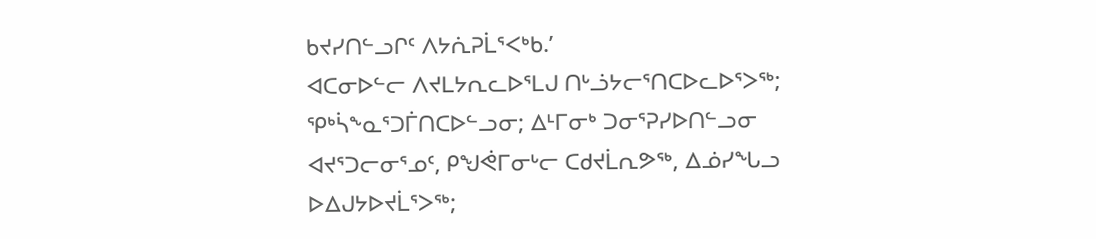ᑲᔪᓯᑎᓪᓗᒋᑦ ᐱᔭᕇᕈᒫᕐᐸᒃᑲ.’
ᐊᑕᓂᐅᓪᓕ ᐱᔪᒪᔭᕆᓚᐅᕐᒪᒍ ᑎᒡᓘᔭᓕᕐᑎᑕᐅᓚᐅᕐᐳᖅ; ᕿᒃᓵᖕᓇᕐᑐᒦᑎᑕᐅᓪᓗᓂ; ᐃᒻᒥᓂᒃ ᑐᓂᕐᕈᓯᐅᑎᓪᓗᓂ ᐊᔪᕐᑐᓕᓂᕐᓄᑦ, ᑭᖑᕚᒥᓂᒡᓕ ᑕᑯᔪᒫᕆᕗᖅ, ᐃᓅᓯᖓᓗ ᐅᐃᒍᔭᐅᔪᒫᕐᐳᖅ;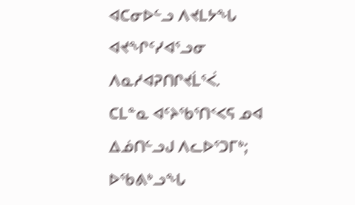ᐊᑕᓂᐅᓪᓗ ᐱᔪᒪᔭᖓ ᐊᔪᖏᑦᓯᐊᕐᓗᓂ ᐱᓇᓱᐊᕈᑎᒋᔪᒫᕐᐹ.
ᑕᒪᓐᓇ ᐊᑦᔨᖃᕐᑎᑉᐸᕋ ᓄᐊ ᐃᓅᑎᓪᓗᒍ ᐱᓚᐅᕐᑐᒥᒃ; ᐅᖃᕕᒃᓗᖓ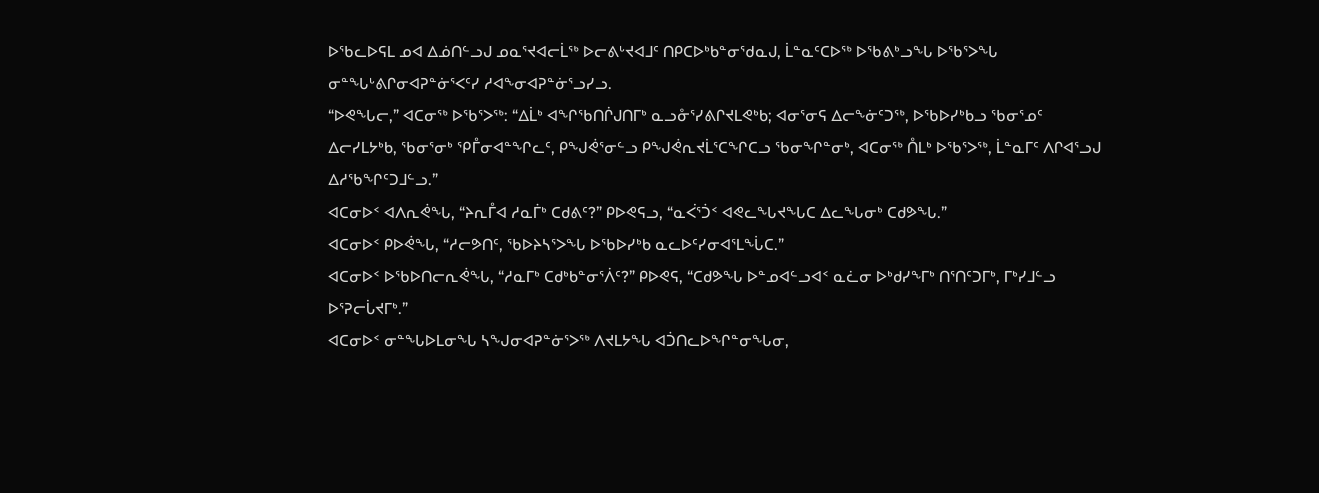ᐅᖃᓚᐅᕋᒪ ᓄᐊ ᐃᓅᑎᓪᓗᒍ ᓄᓇᕐᔪᐊᓕᒫᖅ ᐅᓕᕕᒡᔪᐊᒧᑦ ᑎᑭᑕᐅᒃᑲᓐᓂᖁᓇᒍ, ᒫᓐᓇᑦᑕᐅᖅ ᐅᖃᕕᒃᓗᖓ ᐅᖃᕐᐳᖓ ᓂᓐᖓᒡᕕᒋᓂᐊᕈᓐᓃᕐᐸᑦᓯ ᓱᐊᖕᓂᐊᕈᓐᓃᕐᓗᓯᓗ.
“ᐅᕙᖓᓕ,” ᐊᑕᓂᖅ ᐅᖃᕐᐳᖅ: “ᐃᒫᒃ ᐊᖏᖃᑎᒌᒍᑎᒥᒃ ᓇᓗᓁᕐᓯᕕᒋᔪᒪᕙᒃᑲ; ᐊᓂᕐᓂᕋ ᐃᓕᖕᓃᑦᑐᖅ, ᐅᖃᐅᓯᒃᑲᓗ ᖃᓂᕐᓄᑦ ᐃᓕᓯᒪᔭᒃᑲ, ᖃᓂᕐᓂᒃ ᕿᒤᓂᐊᓐᖏᓚᑦ, ᑭᖑᕚᕐᓂᓪᓗ ᑭᖑᕚᕆᔪᒫᕐᑕᖏᑕᓗ ᖃᓂᖏᓐᓂᒃ, ᐊᑕᓂᖅ ᑍᒪᒃ ᐅᖃᕐᐳᖅ, ᒫᓐᓇᒥᑦ ᐱᒋᐊᕐᓗᒍ ᐃᓱᖃᖏᑦᑐᒧᓪᓗ.”
ᐊᑕᓂᐅᑉ ᐊᐱᕆᕚᖓ, “ᔨᕆᒤᐊ ᓱᓇᒦᒃ ᑕᑯᕕᑦ?” ᑭᐅᕙᕋᓗ, “ᓇᐹᕐᑑᑉ ᐊᕙᓚᖓᔪᖓᑕ ᐃᓚᖓᓂᒃ ᑕᑯᕗᖓ.”
ᐊᑕᓂᐅᑉ ᑭᐅᕚᖓ, “ᓱᓕᕗᑎᑦ, ᖃᐅᔨᓴᕐᐳᖓ ᐅᖃᐅᓯᒃᑲ ᓇᓚᐅᑦᓯᓂᐊᕐᒪᖔᑕ.”
ᐊᑕᓂᐅᑉ ᐅᖃᐅᑎᓕᕆᕚᖓ, “ᓱᓇᒥᒃ ᑕᑯᒃᑲᓐᓂᕐᐲᑦ?” ᑭᐅᕙᕋ, “ᑕᑯᕗᖓ ᐅᓐᓄᐊᓪᓗᐊᑉ ᓇᓛᓂ ᐅᒃᑯᓯᖕᒥᒃ ᑎᕐᑎᑦᑐᒥᒃ, ᒥᒃᓯᒧᓪᓗ ᐅᕐᕈᓕᒑᔪᒥᒃ.”
ᐊᑕᓂᐅᑉ ᓂᓐᖓᐅᒪᓂᖓ ᓴᖑᓂᐊᕈᓐᓃᕐᐳᖅ ᐱᔪᒪᔭᖓ ᐊᑑᑎᓚᐅᖏᓐᓂᖓᓂ,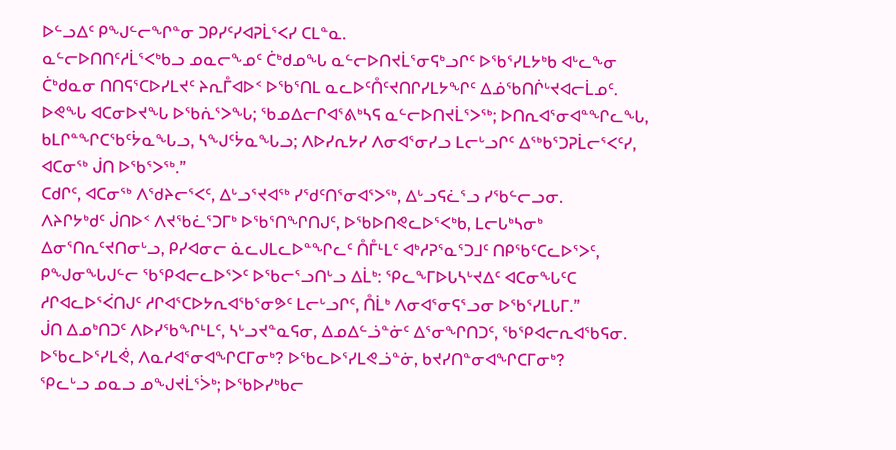ᐅᓪᓗᐃᑦ ᑭᖑᓪᓕᖏᓐᓂ ᑐᑭᓯᑦᓯᐊᕈᒫᕐᐸᓯ ᑕᒪᓐᓇ.
ᓇᓪᓕᐅᑎᑎᑦᓱᒫᕐᐸᒃᑲᓗ ᓄᓇᓕᖕᓄᑦ ᑖᒃᑯᓄᖓ ᓇᓪᓕᐅᑎᔪᒫᕐᓂᕋᒃᓗᒋᑦ ᐅᖃᕐᓯᒪᔭᒃᑲ ᐊᒡᓚᖕᓂ ᑖᒃᑯᓇᓂ ᑎᑎᕋᕐᑕᐅᓯᒪᔪᑦ ᔨᕆᒤᐊᐅᑉ ᐅᖃᕐᑎᒪ ᓇᓚᐅᑦᑍᑦᔪᑎᒋᓯᒪᔭᖏᑦ ᐃᓅᖃᑎᒌᒡᔪᐊᓕᒫᓄᑦ.
ᐅᕙᖓ ᐊᑕᓂᐅᔪᖓ ᐅᖃᕇᕐᐳᖓ; ᖃᓄᐃᓕᒋᐊᕐᕕᒃᓴᕋ ᓇᓪᓕᐅᑎᔪᒫᕐᐳᖅ; ᐅᑎᕆᐊᕐᓂᐊᓐᖏᓚᖓ, ᑲᒪᒋᓐᖏᑕᖃᑦᔮᓇᖓᓗ, ᓴᖑᑦᔮᓇᖓᓗ; ᐱᐅᓯᕆᔭᓯ ᐱᓂᐊᕐᓂᓯᓗ ᒪᓕᒡᓗᒋᑦ ᐃᖅᑲᕐᑐᕈᒫᓕᕐᐸᑦᓯ, ᐊᑕᓂᖅ ᒎᑎ ᐅᖃᕐᐳᖅ.”
ᑕᑯᒋᑦ, ᐊᑕᓂᖅ ᐱᖁᔨᓕᕐᐸᑦ, ᐃᒡᓗᕐᔪᐊᖅ ᓯᖁᑦᑎᕐᓂᐊᕐᐳᖅ, ᐃᒡᓗᕋᓛᕐᓗ ᓯᖃᓪᓕᓗᓂ.
ᐱᔨᒋᔭᒃᑯᑦ ᒎᑎᐅᑉ ᐱᔪᖃᓛᕐᑐᒥᒃ ᐅᖃᕐᑎᖏᑎᒍᑦ, ᐅᖃᐅᑎᕙᓚᐅᕐᐸᒃᑲ, ᒪᓕᒐᒃᓴᓂᒃ ᐃᓂᕐᑎᕆᑦᔪᑎᓂᒡᓗ, ᑭᓯᐊᓂᓕ ᓈᓚᒍᒪᓚᐅᓐᖏᓚᑦ ᑍᒤᒻᒪᑦ ᐊᒃᓱᕈᕐᓇᕐᑐᒧᑦ ᑎᑭᖃᑦᑕᓚᐅᕐᐳᑦ, ᑭᖑᓂᖓᒍᓪᓕ ᖃᕿᐊᓕᓚᐅᕐᐳᑦ ᐅᖃᓕᕐᓗᑎᒡᓗ ᐃᒫᒃ: ᕿᓚᖕᒥᐅᒐᓴᒡᔪᐃᑦ ᐊᑕᓂᖓᑦᑕ ᓱᒋᐊᓚᐅᕐᐹᑎᒍᑦ ᓱᒋᐊᕐᑕᐅᔭᕆᐊᖃᕐᓂᕗᑦ ᒪᓕᒡᓗᒋᑦ, ᑍᒫᒃ ᐱᓂᐊᕐᓂᕋᕐᓗᓂ ᐅᖃᕐᓯᒪᒐᒥ.”
ᒎᑎ ᐃᓄᒃᑎᑐᑦ ᐱᐅᓯᖃᖏᒻᒪᑦ, ᓴᒡᓗᔪᓐᓇᕋᓂ, ᐃᓄᐃᓪᓘᓐᓃᑦ ᐃᕐᓂᖏᑎᑐᑦ, ᖃᕿᐊᓕᕆᐊᖃᕋᓂ. ᐅᖃᓚᐅᕐᓯᒪᕚ, ᐱᓇᓱᐊᕐᓂᐊᖏᑕᒥᓂᒃ? ᐅᖃᓚᐅᕐᓯᒪᕙᓘᓐᓃ, ᑲᔪᓯᑎᓐᓂᐊᖏᑕᒥᓂᒃ?
ᕿᓚᒡᓗ ᓄᓇᓗ ᓄᖑᔪᒫᕐᐴᒃ; ᐅᖃᐅᓯᒃᑲᓕ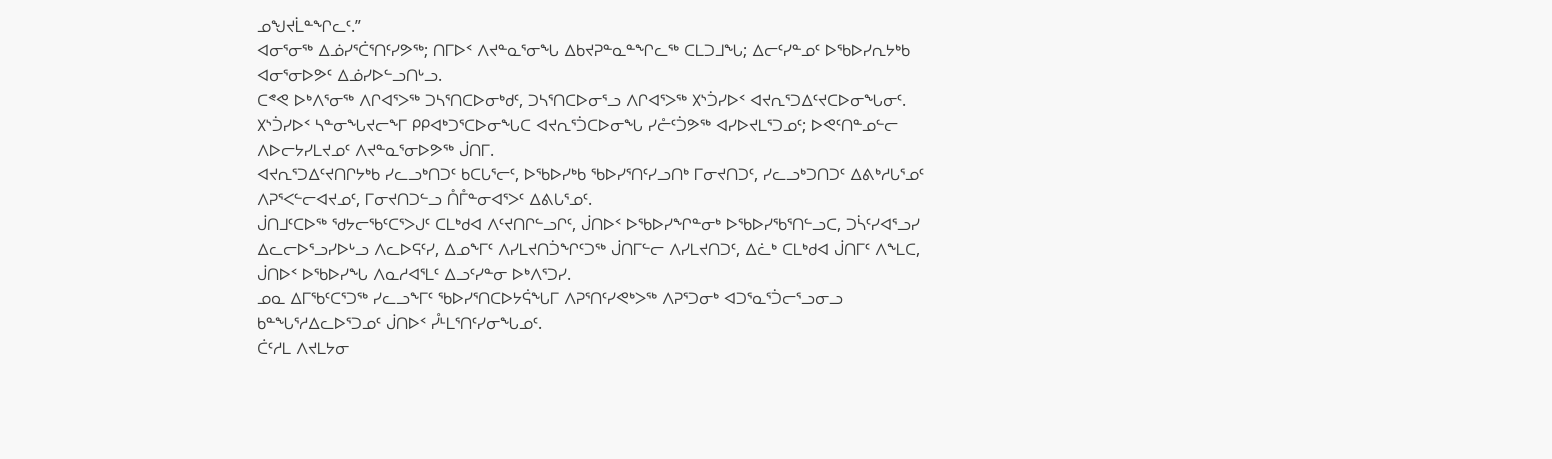ᓄᖑᔪᒫᓐᖏᓚᑦ.”
ᐊᓂᕐᓂᖅ ᐃᓅᓯᕐᑖᕐᑎᑦᓯᕗᖅ; ᑎᒥᐅᑉ ᐱᔪᓐᓇᕐᓂᖓ ᐃᑲᔪᕈᓐᓇᓐᖏᓚᖅ ᑕᒪᑐᒧᖓ; ᐃᓕᑦᓯᓐᓄᑦ ᐅᖃᐅᓯᕆᔭᒃᑲ ᐊᓂᕐᓂᐅᕗᑦ ᐃᓅᓯᐅᓪᓗᑎᒡᓗ.
ᑕᕝᕙ ᐅᒃᐱᕐᓂᖅ ᐱᒋᐊᕐᐳᖅ ᑐᓴᕐᑎᑕᐅᓂᒃᑯᑦ, ᑐᓴᕐᑎᑕᐅᓂᕐᓗ ᐱᒋᐊᕐᐳᖅ ᙭ᔅᑑᓯᐅᑉ ᐊᔪᕆᕐᑐᐃᑦᔪᑕᐅᓂᖓᓂᑦ.
᙭ᔅᑑᓯᐅᑉ ᓴᓐᓂᖓᔪᓕᖕᒥ ᑭᑭᐊᒃᑐᕐᑕᐅᓂᖓᑕ ᐊᔪᕆᕐᑑᑕᐅᓂᖓ ᓯᓔᑦᑑᕗᖅ ᐊᓯᐅᔪᒪᕐᑐᓄᑦ; ᐅᕙᑦᑎᓐᓄᓪᓕ ᐱᐅᓕᔭᓯᒪᔪᓄᑦ ᐱᔪᓐᓇᕐᓂᐅᕗᖅ ᒎᑎᒥ.
ᐊᔪᕆᕐᑐᐃᑦᔪᑎᒋᔭᒃᑲ ᓯᓚᓗᒃᑎᑐᑦ ᑲᑕᒐᕐᓕᑦ, ᐅᖃᐅᓯᒃᑲ ᖃᐅᓯᕐᑎᑦᓯᓗᑎᒃ ᒥᓂᔪᑎᑐᑦ, ᓯᓚᓗᒃᑐᑎᑐᑦ ᐃᕕᒃᓱᒐᕐᓄᑦ ᐱᕈᕐᐸᓪᓕᐊᔪᓄᑦ, ᒥᓂᔪᑎᑐᓪᓗ ᑍᒤᓐᓂᐊᕐᐳᑦ ᐃᕕᒐᕐᓄᑦ.
ᒎᑎᒧᑦᑕᐅᖅ ᖁᔭᓕᖃᑦᑕᕐᐳᒍᑦ ᑕᒪᒃᑯᐊ ᐱᑦᔪᑎᒋᓪᓗᒋᑦ, ᒎᑎᐅᑉ ᐅᖃᐅᓯᖏᓐᓂᒃ ᐅᖃᐅᓯᖃᕐᑎᓪᓗᑕ, ᑐᓵᑦᓯᐊᕐᓗᓯ ᐃᓚᓕᐅᕐᓗᓯᐅᒡᓗ ᐱᓚᐅᕋᑦᓯ, ᐃᓄᖕᒥᑦ ᐱᓯᒪᔪᑎᑑᖏᑦᑐᖅ ᒎᑎᒥᓪᓕ ᐱᓯᒪᔪᑎᑐᑦ, ᐃᓛᒃ ᑕᒪᒃᑯᐊ ᒎᑎᒥᑦ ᐱᖕᒪᑕ, ᒎᑎᐅᑉ ᐅᖃᐅᓯᖓ ᐱᓇᓱᐊᕐᒪᑦ ᐃᓗᑦᓯᓐᓂ ᐅᒃᐱᕐᑐᓯ.
ᓄᓇ ᐃᒥᖃᑦᑕᕐᑐᖅ ᓯᓚᓗᖕᒥᑦ ᖃᐅᓯᕐᑎᑕᐅᔭᕌᖓᒥ ᐱᕈᕐᑎᑦᓯᕙᒃᐳᖅ ᐱᕈᕐᑐᓂᒃ ᐊᑐᕐᓇᕐᑑᓕᕐᓗᓂᓗ ᑲᓐᖓᕐᓱᐃᓚᐅᕐᑐᓄᑦ ᒎᑎᐅᑉ ᓮᒻᒪᕐᑎᑦᓯᓂᖓᓄᑦ.
ᑖᑦᓱᒪ ᐱᔪᒪᔭᓂ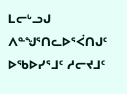ᒪᓕᒡᓗᒍ ᐱᓐᖑᕐᑎᓚᐅᕐᐹᑎᒍᑦ ᐅᖃᐅᓯᕐᒧᑦ ᓱᓕᔪᒧᑦ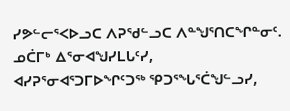ᓯᕗᓪᓕᕐᐸᐅᓗᑕ ᐱᕈᖁᓪᓗᑕ ᐱᓐᖑᕐᑎᑕᖏᓐᓂᑦ.
ᓄᑖᒥᒃ ᐃᕐᓂᐊᖑᓯᒪᒐᑦᓯ, ᐊᓯᕈᕐᓂᐊᕐᑐᒥᐅᖏᑦᑐᖅ ᕿᑐᕐᖓᕐᑖᖑᓪᓗᓯ,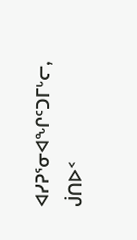ᐊᓯᕈᕐᓂᐊᖏᑦᑐᒥᒡᓕ, ᒎᑎᐅᑉ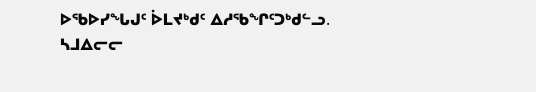ᐅᖃᐅᓯᖓᒍᑦ ᐆᒪᔪᒃᑯᑦ ᐃᓱᖃᖏᑦᑐᒃᑯᓪᓗ.
ᓴᒧᐃᓕᓕ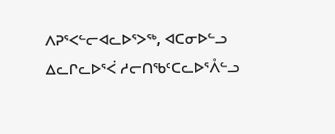ᐱᕈᕐᐸᓪᓕᐊᓚᐅᕐᐳᖅ, ᐊᑕᓂᐅᓪᓗ ᐃᓚᒋᓚᐅᕐᐹ ᓱᓕᑎᖃᑦᑕᓚᐅᕐᐰᓪᓗ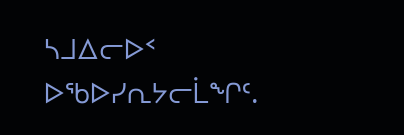ᓴᒧᐃᓕᐅᑉ ᐅᖃᐅᓯᕆᔭᓕᒫᖏᑦ.